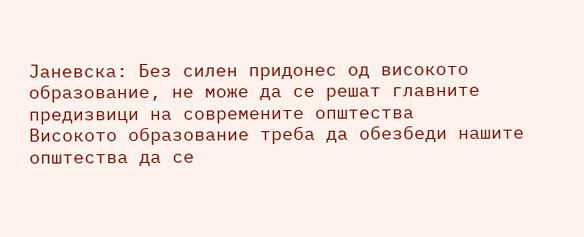Јаневска: Без силен придонес од високото образование, не може да се решат главните предизвици на современите општества
Високото образование треба да обезбеди нашите општества да се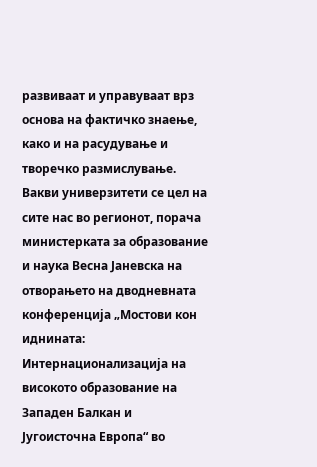развиваат и управуваат врз основа на фактичко знаење, како и на расудување и творечко размислување. Вакви универзитети се цел на сите нас во регионот, порача министерката за образование и наука Весна Јаневска на отворањето на дводневната конференција „Мостови кон иднината: Интернационализација на високото образование на Западен Балкан и Југоисточна Европа“ во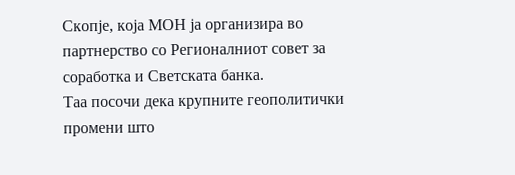Скопје, која МОН ја организира во партнерство со Регионалниот совет за соработка и Светската банка.
Таа посочи дека крупните геополитички промени што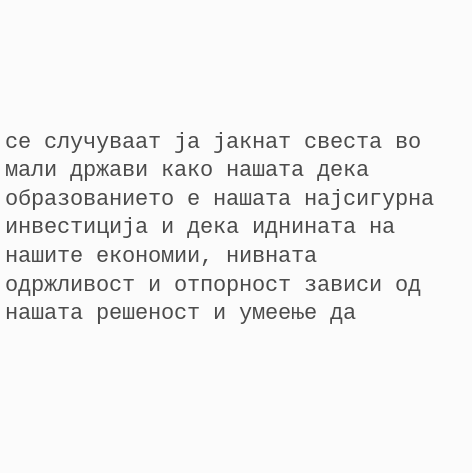се случуваат ја јакнат свеста во мали држави како нашата дека образованието е нашата најсигурна инвестиција и дека иднината на нашите економии, нивната одржливост и отпорност зависи од нашата решеност и умеење да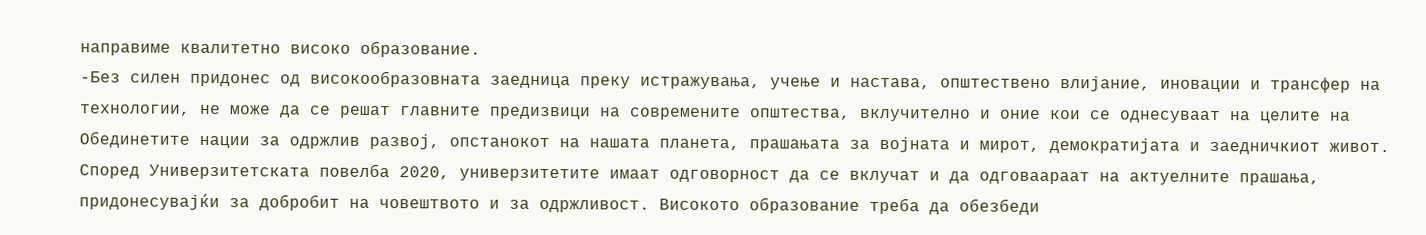направиме квалитетно високо образование.
-Без силен придонес од високообразовната заедница преку истражувања, учење и настава, општествено влијание, иновации и трансфер на технологии, не може да се решат главните предизвици на современите општества, вклучително и оние кои се однесуваат на целите на Обединетите нации за одржлив развој, опстанокот на нашата планета, прашањата за војната и мирот, демократијата и заедничкиот живот. Според Универзитетската повелба 2020, универзитетите имаат одговорност да се вклучат и да одговаараат на актуелните прашања, придонесувајќи за добробит на човештвото и за одржливост. Високото образование треба да обезбеди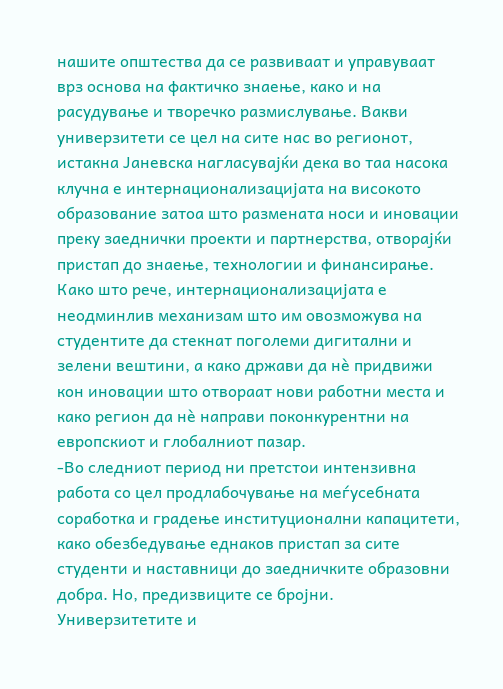нашите општества да се развиваат и управуваат врз основа на фактичко знаење, како и на расудување и творечко размислување. Вакви универзитети се цел на сите нас во регионот, истакна Јаневска нагласувајќи дека во таа насока клучна е интернационализацијата на високото образование затоа што размената носи и иновации преку заеднички проекти и партнерства, отворајќи пристап до знаење, технологии и финансирање.
Како што рече, интернационализацијата е неодминлив механизам што им овозможува на студентите да стекнат поголеми дигитални и зелени вештини, а како држави да нè придвижи кон иновации што отвораат нови работни места и како регион да нè направи поконкурентни на европскиот и глобалниот пазар.
-Во следниот период ни претстои интензивна работа со цел продлабочување на меѓусебната соработка и градење институционални капацитети, како обезбедување еднаков пристап за сите студенти и наставници до заедничките образовни добра. Но, предизвиците се бројни. Универзитетите и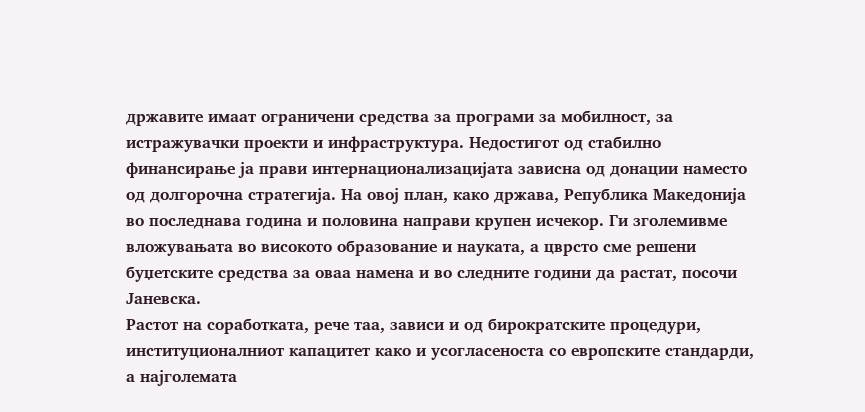државите имаат ограничени средства за програми за мобилност, за истражувачки проекти и инфраструктура. Недостигот од стабилно финансирање ја прави интернационализацијата зависна од донации наместо од долгорочна стратегија. На овој план, како држава, Република Македонија во последнава година и половина направи крупен исчекор. Ги зголемивме вложувањата во високото образование и науката, а цврсто сме решени буџетските средства за оваа намена и во следните години да растат, посочи Јаневска.
Растот на соработката, рече таа, зависи и од бирократските процедури, институционалниот капацитет како и усогласеноста со европските стандарди, а најголемата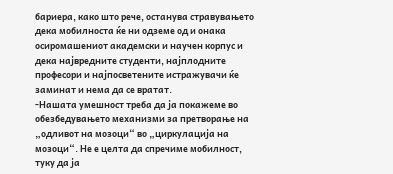бариера, како што рече, останува стравувањето дека мобилноста ќе ни одземе од и онака осиромашениот академски и научен корпус и дека највредните студенти, најплодните професори и најпосветените истражувачи ќе заминат и нема да се вратат.
-Нашата умешност треба да ја покажеме во обезбедувањето механизми за претворање на „одливот на мозоци“ во „циркулација на мозоци“. Не е целта да спречиме мобилност, туку да ја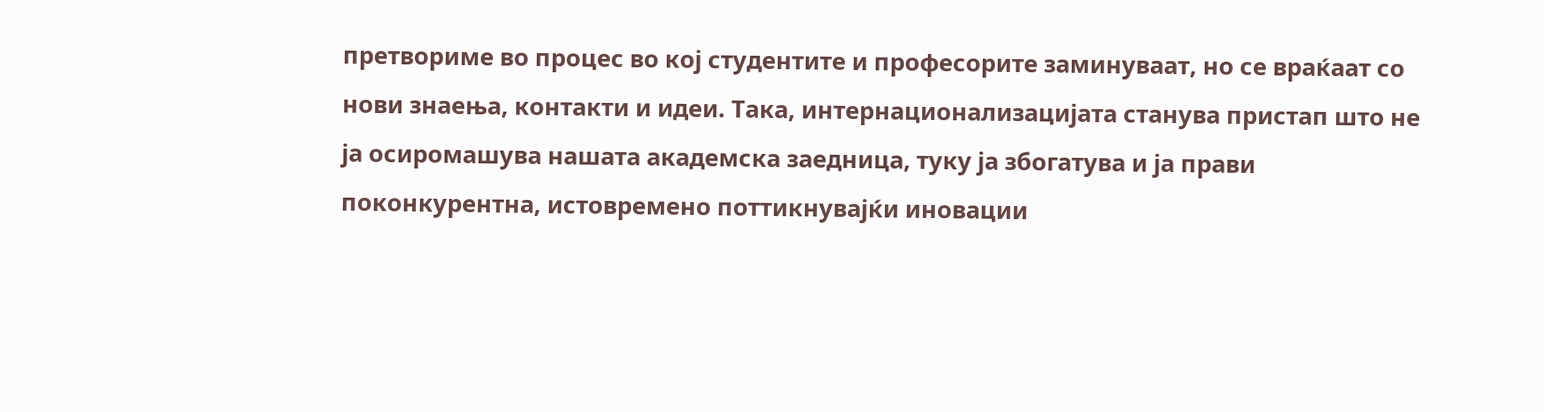претвориме во процес во кој студентите и професорите заминуваат, но се враќаат со нови знаења, контакти и идеи. Така, интернационализацијата станува пристап што не ја осиромашува нашата академска заедница, туку ја збогатува и ја прави поконкурентна, истовремено поттикнувајќи иновации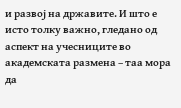и развој на државите. И што е исто толку важно, гледано од аспект на учесниците во академската размена – таа мора да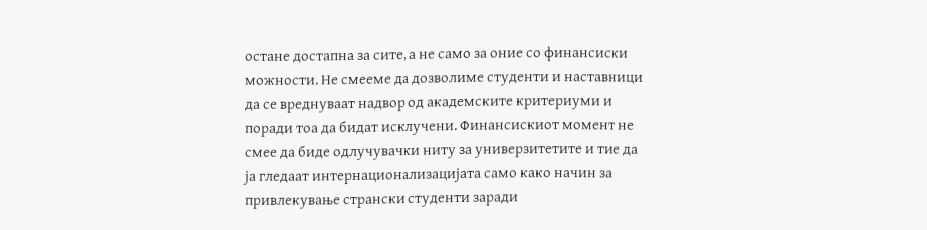остане достапна за сите, а не само за оние со финансиски можности. Не смееме да дозволиме студенти и наставници да се вреднуваат надвор од академските критериуми и поради тоа да бидат исклучени. Финансискиот момент не смее да биде одлучувачки ниту за универзитетите и тие да ја гледаат интернационализацијата само како начин за привлекување странски студенти заради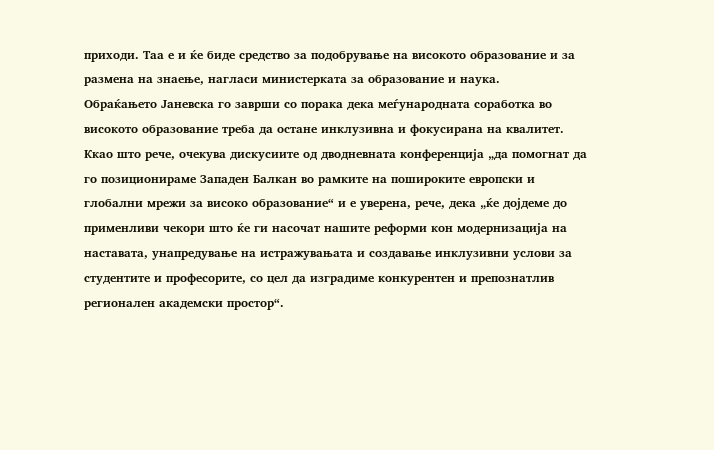приходи. Таа е и ќе биде средство за подобрување на високото образование и за размена на знаење, нагласи министерката за образование и наука.
Обраќањето Јаневска го заврши со порака дека меѓународната соработка во високото образование треба да остане инклузивна и фокусирана на квалитет.
Ккао што рече, очекува дискусиите од дводневната конференција „да помогнат да го позиционираме Западен Балкан во рамките на пошироките европски и глобални мрежи за високо образование“ и е уверена, рече, дека „ќе дојдеме до применливи чекори што ќе ги насочат нашите реформи кон модернизација на наставата, унапредување на истражувањата и создавање инклузивни услови за студентите и професорите, со цел да изградиме конкурентен и препознатлив регионален академски простор“.